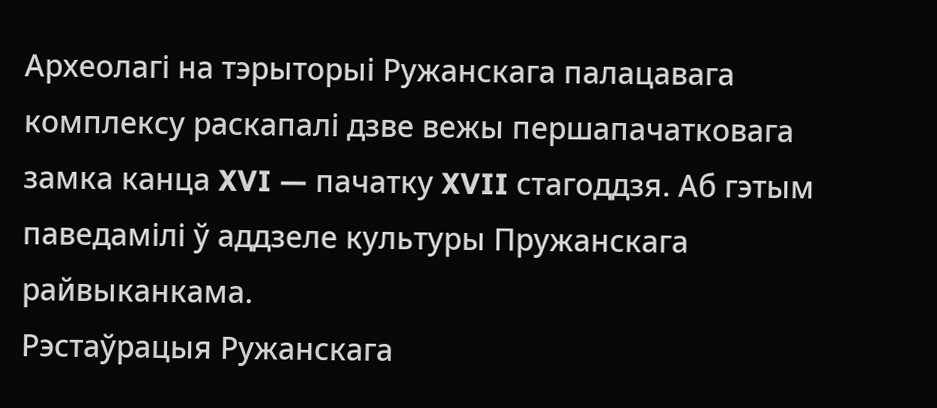Археолагі на тэрыторыі Ружанскага палацавага комплексу раскапалі дзве вежы першапачатковага замка канца XVI — пачатку XVII стагоддзя. Аб гэтым паведамілі ў аддзеле культуры Пружанскага райвыканкама.
Рэстаўрацыя Ружанскага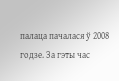палаца пачалася ў 2008 годзе. За гэты час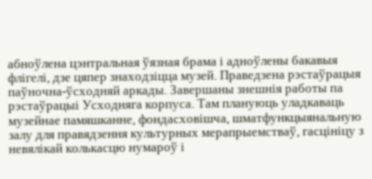абноўлена цэнтральная ўязная брама і адноўлены бакавыя флігелі, дзе цяпер знаходзіцца музей. Праведзена рэстаўрацыя паўночна-ўсходняй аркады. Завершаны знешнія работы па рэстаўрацыі Усходняга корпуса. Там плануюць уладкаваць музейнае памяшканне, фондасховішча, шматфункцыянальную залу для правядзення культурных мерапрыемстваў, гасцініцу з невялікай колькасцю нумароў і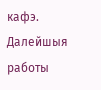кафэ. Далейшыя работы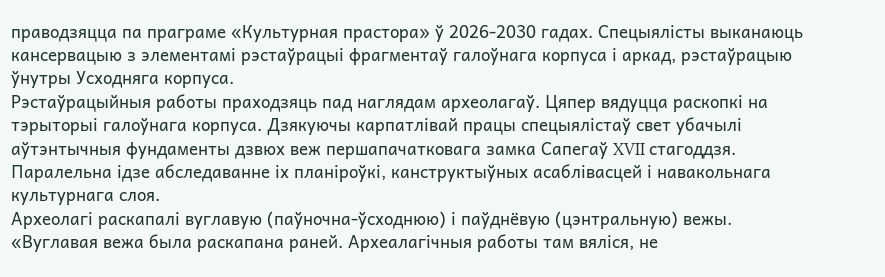праводзяцца па праграме «Культурная прастора» ў 2026-2030 гадах. Спецыялісты выканаюць кансервацыю з элементамі рэстаўрацыі фрагментаў галоўнага корпуса і аркад, рэстаўрацыю ўнутры Усходняга корпуса.
Рэстаўрацыйныя работы праходзяць пад наглядам археолагаў. Цяпер вядуцца раскопкі на тэрыторыі галоўнага корпуса. Дзякуючы карпатлівай працы спецыялістаў свет убачылі аўтэнтычныя фундаменты дзвюх веж першапачатковага замка Сапегаў XVII стагоддзя. Паралельна ідзе абследаванне іх планіроўкі, канструктыўных асаблівасцей і навакольнага культурнага слоя.
Археолагі раскапалі вуглавую (паўночна-ўсходнюю) і паўднёвую (цэнтральную) вежы. «Вуглавая вежа была раскапана раней. Археалагічныя работы там вяліся, не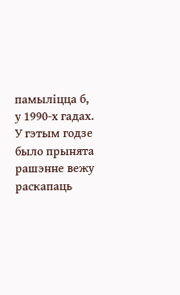памыліцца б, у 1990-х гадах. У гэтым годзе было прынята рашэнне вежу раскапаць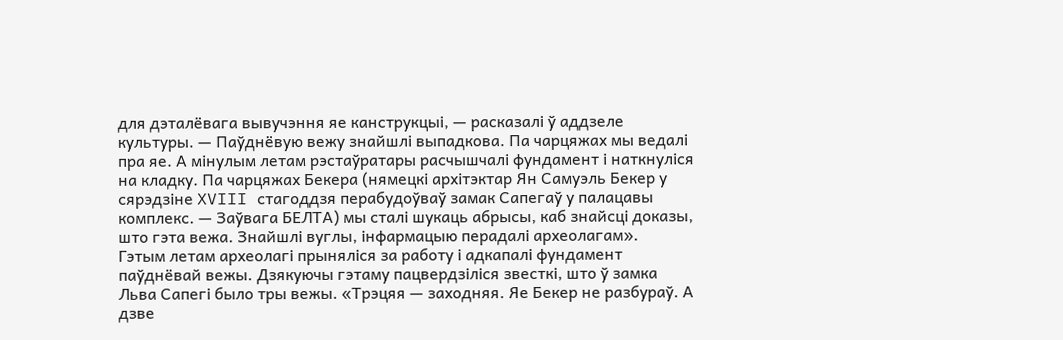для дэталёвага вывучэння яе канструкцыі, — расказалі ў аддзеле культуры. — Паўднёвую вежу знайшлі выпадкова. Па чарцяжах мы ведалі пра яе. А мінулым летам рэстаўратары расчышчалі фундамент і наткнуліся на кладку. Па чарцяжах Бекера (нямецкі архітэктар Ян Самуэль Бекер у сярэдзіне XVIII стагоддзя перабудоўваў замак Сапегаў у палацавы комплекс. — Заўвага БЕЛТА) мы сталі шукаць абрысы, каб знайсці доказы, што гэта вежа. Знайшлі вуглы, інфармацыю перадалі археолагам».
Гэтым летам археолагі прыняліся за работу і адкапалі фундамент паўднёвай вежы. Дзякуючы гэтаму пацвердзіліся звесткі, што ў замка Льва Сапегі было тры вежы. «Трэцяя — заходняя. Яе Бекер не разбураў. А дзве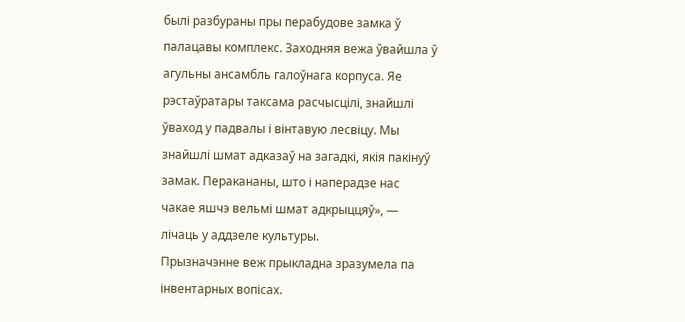былі разбураны пры перабудове замка ў палацавы комплекс. Заходняя вежа ўвайшла ў агульны ансамбль галоўнага корпуса. Яе рэстаўратары таксама расчысцілі, знайшлі ўваход у падвалы і вінтавую лесвіцу. Мы знайшлі шмат адказаў на загадкі, якія пакінуў замак. Перакананы, што і наперадзе нас чакае яшчэ вельмі шмат адкрыццяў», — лічаць у аддзеле культуры.
Прызначэнне веж прыкладна зразумела па інвентарных вопісах.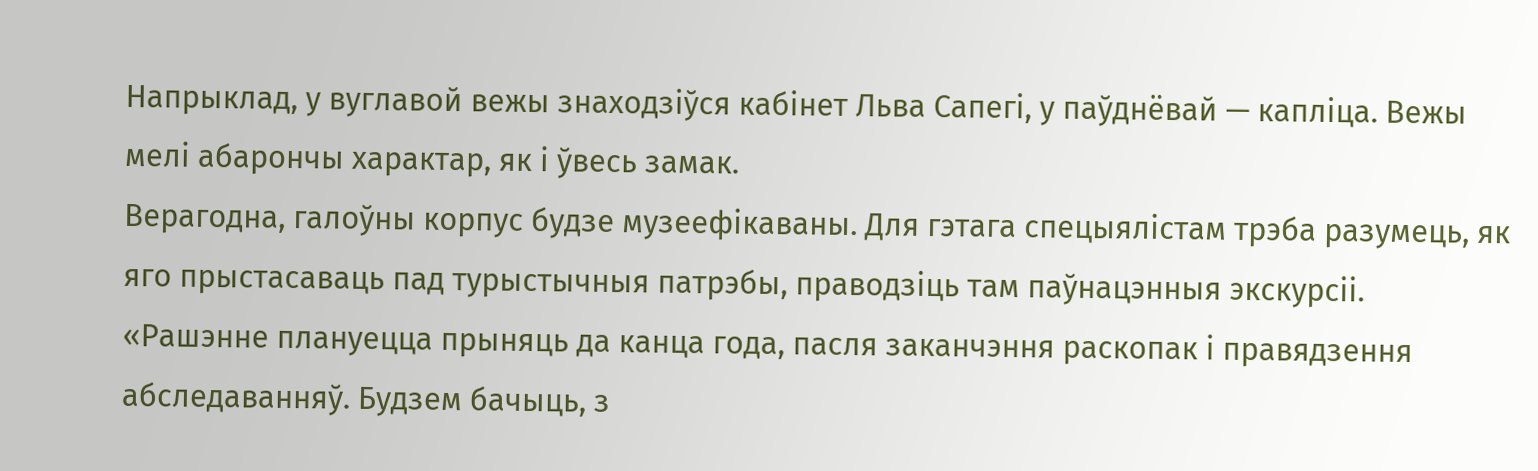Напрыклад, у вуглавой вежы знаходзіўся кабінет Льва Сапегі, у паўднёвай — капліца. Вежы мелі абарончы характар, як і ўвесь замак.
Верагодна, галоўны корпус будзе музеефікаваны. Для гэтага спецыялістам трэба разумець, як яго прыстасаваць пад турыстычныя патрэбы, праводзіць там паўнацэнныя экскурсіі. «Рашэнне плануецца прыняць да канца года, пасля заканчэння раскопак і правядзення абследаванняў. Будзем бачыць, з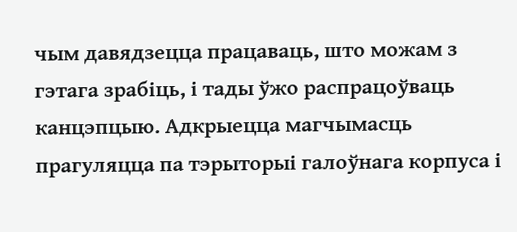чым давядзецца працаваць, што можам з гэтага зрабіць, і тады ўжо распрацоўваць канцэпцыю. Адкрыецца магчымасць прагуляцца па тэрыторыі галоўнага корпуса і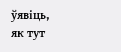ўявіць, як тут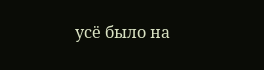усё было на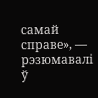самай справе», — рэзюмавалі ў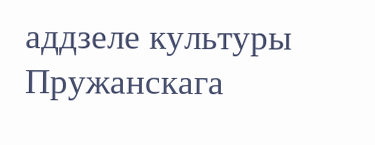аддзеле культуры Пружанскага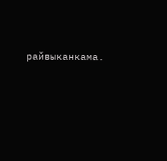райвыканкама.